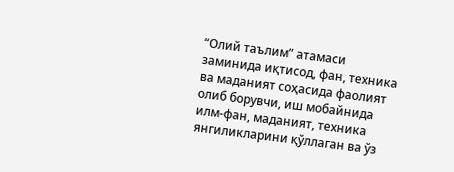“Олий таълим” атамаси заминида иқтисод, фан, техника ва маданият соҳасида фаолият олиб борувчи, иш мобайнида илм-фан, маданият, техника янгиликларини қўллаган ва ўз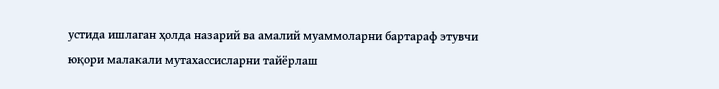устида ишлаган ҳолда назарий ва амалий муаммоларни бартараф этувчи юқори малакали мутахассисларни тайёрлаш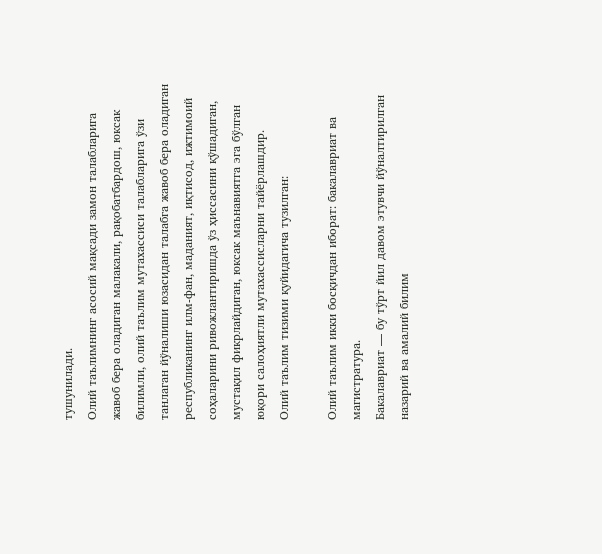тушунилади.
Олий таълимнинг асосий мақсади замон талабларига жавоб бера оладиган малакали, рақобатбардош, юксак билимли, олий таълим мутахассиси талабларига ўзи танлаган йўналиши юзасидан талабга жавоб бера оладиган республиканинг илм-фан, маданият, иқтисод, ижтимоий соҳаларини ривожлантиришда ўз ҳиссасини қўшадиган, мустақил фикрлайдиган, юксак маънавиятга эга бўлган юқори салоҳиятли мутахассисларни тайёрлашдир.
Олий таълим тизими қуйидагича тузилган:

Олий таълим икки босқичдан иборат: бакалавриат ва магистратура.
Бакалавриат — бу тўрт йил давом этувчи йўналтирилган назарий ва амалий билим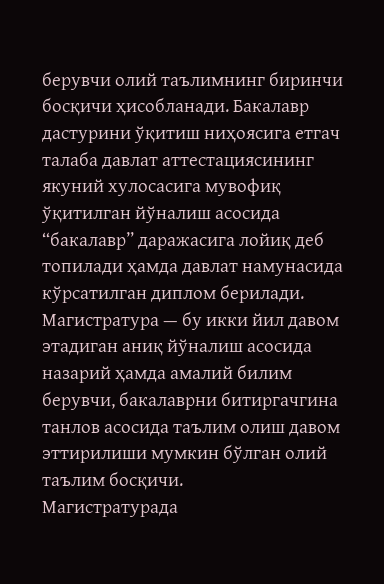берувчи олий таълимнинг биринчи босқичи ҳисобланади. Бакалавр дастурини ўқитиш ниҳоясига етгач талаба давлат аттестациясининг якуний хулосасига мувофиқ ўқитилган йўналиш асосида “бакалавр” даражасига лойиқ деб топилади ҳамда давлат намунасида кўрсатилган диплом берилади.
Магистратура — бу икки йил давом этадиган аниқ йўналиш асосида назарий ҳамда амалий билим берувчи, бакалаврни битиргачгина танлов асосида таълим олиш давом эттирилиши мумкин бўлган олий таълим босқичи.
Магистратурада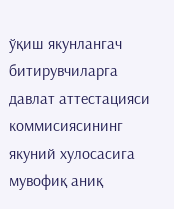ўқиш якунлангач битирувчиларга давлат аттестацияси коммисиясининг якуний хулосасига мувофиқ аниқ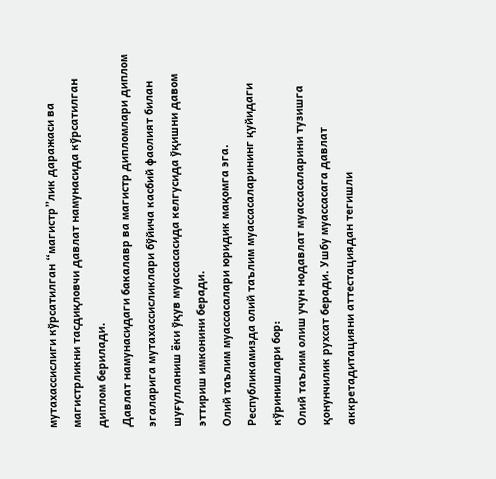мутахассислиги кўрсатилган “магистр”лик даражаси ва магистрликни тасдиқловчи давлат намунасида кўрсатилган диплом берилади.
Давлат намунасидаги бакалавр ва магистр дипломлари диплом эгаларига мутахассисликлари бўйича касбий фаолият билан шуғулланиш ёки ўқув муассасасида келгусида ўқишни давом эттириш имконини беради.
Олий таълим муассасалари юридик мақомга эга. Республикамизда олий таълим муассасаларининг қуйидаги кўринишлари бор:
Олий таълим олиш учун нодавлат муассасаларини тузишга қонунчилик рухсат беради. Ушбу муассасага давлат аккретадитацияни аттестациядан тегишли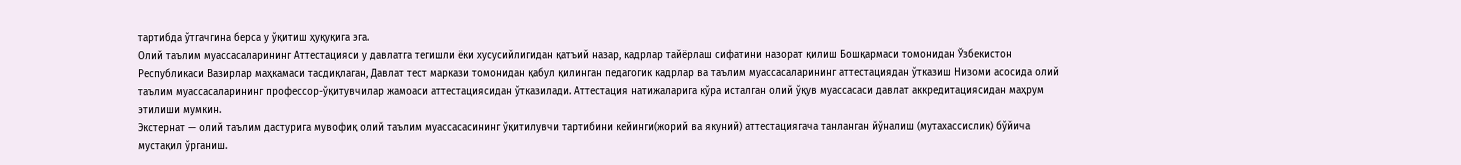тартибда ўтгачгина берса у ўқитиш ҳуқуқига эга.
Олий таълим муассасаларининг Аттестацияси у давлатга тегишли ёки хусусийлигидан қатъий назар, кадрлар тайёрлаш сифатини назорат қилиш Бошқармаси томонидан Ўзбекистон Республикаси Вазирлар маҳкамаси тасдиқлаган, Давлат тест маркази томонидан қабул қилинган педагогик кадрлар ва таълим муассасаларининг аттестациядан ўтказиш Низоми асосида олий таълим муассасаларининг профессор-ўқитувчилар жамоаси аттестациясидан ўтказилади. Аттестация натижаларига кўра исталган олий ўқув муассасаси давлат аккредитациясидан маҳрум этилиши мумкин.
Экстернат — олий таълим дастурига мувофиқ олий таълим муассасасининг ўқитилувчи тартибини кейинги(жорий ва якуний) аттестациягача танланган йўналиш (мутахассислик) бўйича мустақил ўрганиш.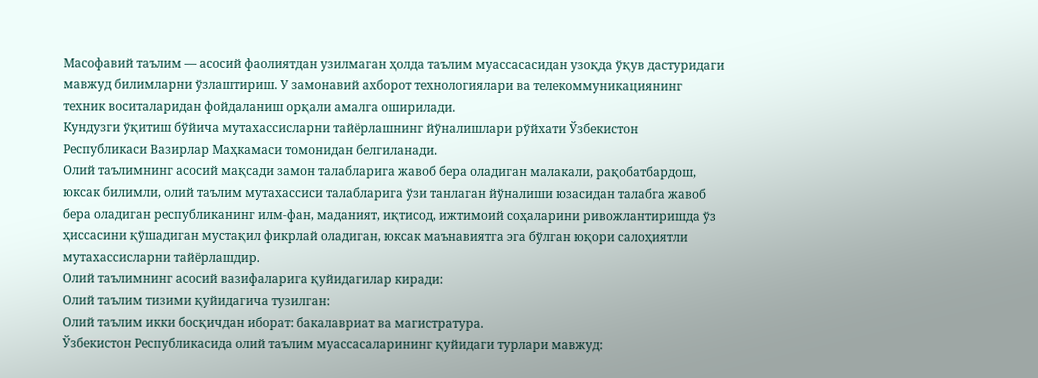Масофавий таълим — асосий фаолиятдан узилмаган ҳолда таълим муассасасидан узоқда ўқув дастуридаги мавжуд билимларни ўзлаштириш. У замонавий ахборот технологиялари ва телекоммуникациянинг техник воситаларидан фойдаланиш орқали амалга оширилади.
Кундузги ўқитиш бўйича мутахассисларни тайёрлашнинг йўналишлари рўйхати Ўзбекистон Республикаси Вазирлар Маҳкамаси томонидан белгиланади.
Олий таълимнинг асосий мақсади замон талабларига жавоб бера оладиган малакали, рақобатбардош, юксак билимли, олий таълим мутахассиси талабларига ўзи танлаган йўналиши юзасидан талабга жавоб бера оладиган республиканинг илм-фан, маданият, иқтисод, ижтимоий соҳаларини ривожлантиришда ўз ҳиссасини қўшадиган мустақил фикрлай оладиган, юксак маънавиятга эга бўлган юқори салоҳиятли мутахассисларни тайёрлашдир.
Олий таълимнинг асосий вазифаларига қуйидагилар киради:
Олий таълим тизими қуйидагича тузилган:
Олий таълим икки босқичдан иборат: бакалавриат ва магистратура.
Ўзбекистон Республикасида олий таълим муассасаларининг қуйидаги турлари мавжуд: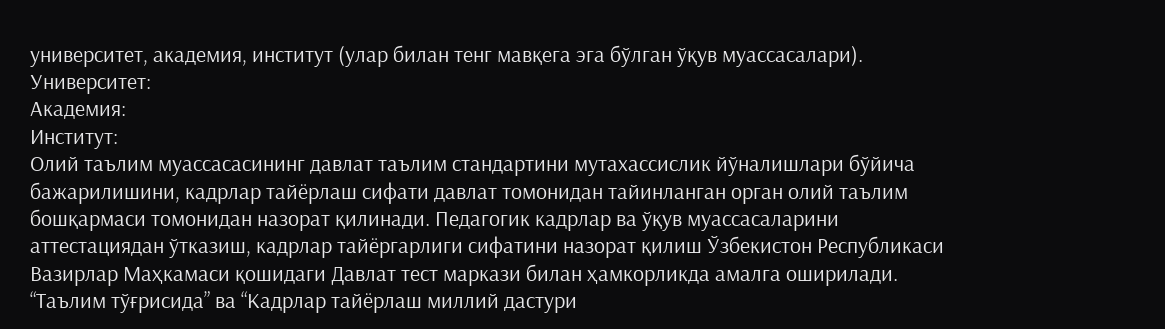университет, академия, институт (улар билан тенг мавқега эга бўлган ўқув муассасалари).
Университет:
Академия:
Институт:
Олий таълим муассасасининг давлат таълим стандартини мутахассислик йўналишлари бўйича бажарилишини, кадрлар тайёрлаш сифати давлат томонидан тайинланган орган олий таълим бошқармаси томонидан назорат қилинади. Педагогик кадрлар ва ўқув муассасаларини аттестациядан ўтказиш, кадрлар тайёргарлиги сифатини назорат қилиш Ўзбекистон Республикаси Вазирлар Маҳкамаси қошидаги Давлат тест маркази билан ҳамкорликда амалга оширилади.
“Таълим тўғрисида” ва “Кадрлар тайёрлаш миллий дастури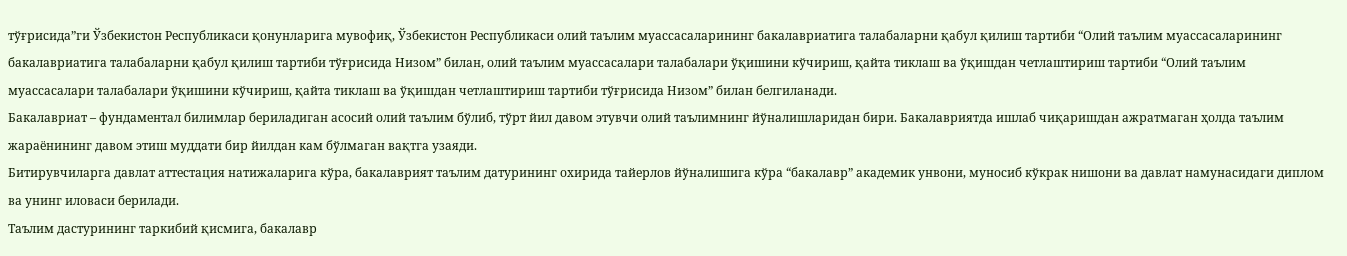тўғрисида”ги Ўзбекистон Республикаси қонунларига мувофиқ, Ўзбекистон Республикаси олий таълим муассасаларининг бакалавриатига талабаларни қабул қилиш тартиби “Олий таълим муассасаларининг бакалавриатига талабаларни қабул қилиш тартиби тўғрисида Низом” билан, олий таълим муассасалари талабалари ўқишини кўчириш, қайта тиклаш ва ўқишдан четлаштириш тартиби “Олий таълим муассасалари талабалари ўқишини кўчириш, қайта тиклаш ва ўқишдан четлаштириш тартиби тўғрисида Низом” билан белгиланади.
Бакалавриат – фундаментал билимлар бериладиган асосий олий таълим бўлиб, тўрт йил давом этувчи олий таълимнинг йўналишларидан бири. Бакалавриятда ишлаб чиқаришдан ажратмаган ҳолда таълим жараёнининг давом этиш муддати бир йилдан кам бўлмаган вақтга узаяди.
Битирувчиларга давлат аттестация натижаларига кўра, бакалаврият таълим датурининг охирида тайерлов йўналишига кўра “бакалавр” академик унвони, муносиб кўкрак нишони ва давлат намунасидаги диплом ва унинг иловаси берилади.
Таълим дастурининг таркибий қисмига, бакалавр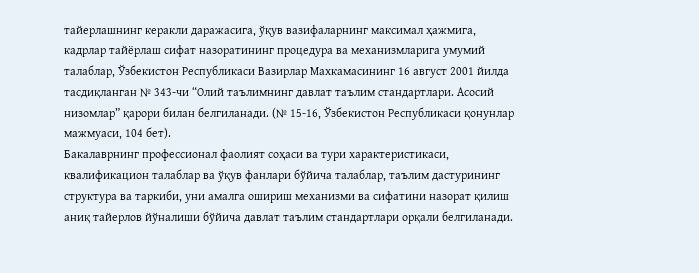тайерлашнинг керакли даражасига, ўқув вазифаларнинг максимал ҳажмига, кадрлар тайёрлаш сифат назоратининг процедура ва механизмларига умумий талаблар, Ўзбекистон Республикаси Вазирлар Махкамасининг 16 август 2001 йилда тасдиқланган № 343-чи “Олий таълимнинг давлат таълим стандартлари. Асосий низомлар” қарори билан белгиланади. (№ 15-16, Ўзбекистон Республикаси қонунлар мажмуаси, 104 бет).
Бакалаврнинг профессионал фаолият соҳаси ва тури характеристикаси, квалификацион талаблар ва ўқув фанлари бўйича талаблар, таълим дастурининг структура ва таркиби, уни амалга ошириш механизми ва сифатини назорат қилиш аниқ тайерлов йўналиши бўйича давлат таълим стандартлари орқали белгиланади.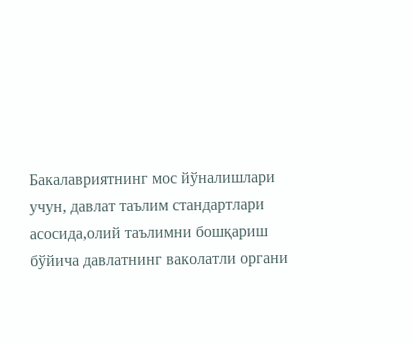Бакалавриятнинг мос йўналишлари учун, давлат таълим стандартлари асосида,олий таълимни бошқариш бўйича давлатнинг ваколатли органи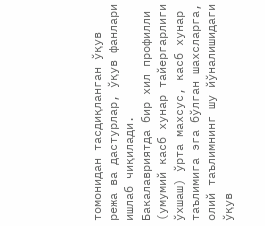томонидан тасдиқланган ўқув режа ва дастурлар, ўқув фанлари ишлаб чиқилади.
Бакалавриятда бир хил профилли (умумий касб хунар тайергарлиги ўхшаш) ўрта махсус, касб хунар таълимига эга бўлган шахсларга, олий таълимнинг шу йўналишидаги ўқув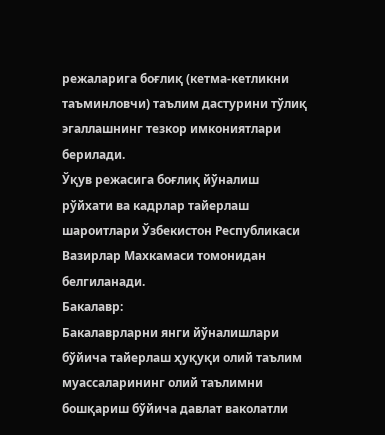режаларига боғлиқ (кетма-кетликни таъминловчи) таълим дастурини тўлиқ эгаллашнинг тезкор имкониятлари берилади.
Ўқув режасига боғлиқ йўналиш рўйхати ва кадрлар тайерлаш шароитлари Ўзбекистон Республикаси Вазирлар Махкамаси томонидан белгиланади.
Бакалавр:
Бакалаврларни янги йўналишлари бўйича тайерлаш ҳуқуқи олий таълим муассаларининг олий таълимни бошқариш бўйича давлат ваколатли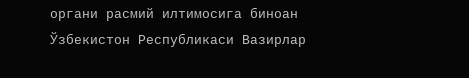органи расмий илтимосига биноан Ўзбекистон Республикаси Вазирлар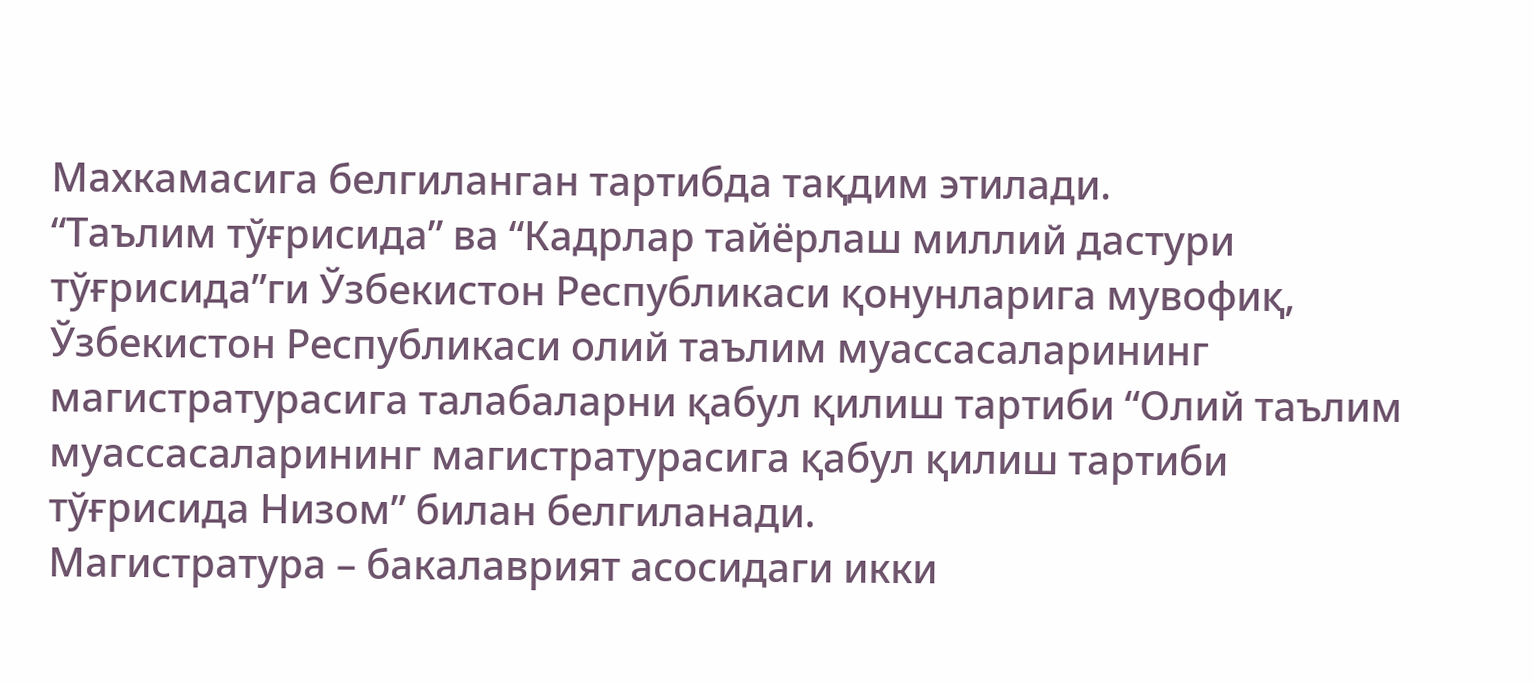Махкамасига белгиланган тартибда тақдим этилади.
“Таълим тўғрисида” ва “Кадрлар тайёрлаш миллий дастури тўғрисида”ги Ўзбекистон Республикаси қонунларига мувофиқ, Ўзбекистон Республикаси олий таълим муассасаларининг магистратурасига талабаларни қабул қилиш тартиби “Олий таълим муассасаларининг магистратурасига қабул қилиш тартиби тўғрисида Низом” билан белгиланади.
Магистратура – бакалаврият асосидаги икки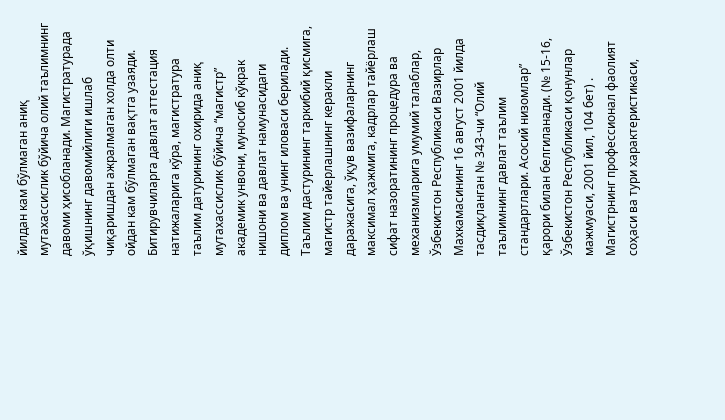йилдан кам бўлмаган аниқ мутахассислик бўйича олий таълимнинг давоми ҳисобланади. Магистратурада ўқишнинг давомийлиги ишлаб чиқаришдан ажралмаган холда олти ойдан кам бўлмаган вақтга узаяди.
Битирувчиларга давлат аттестация натижаларига кўра, магистратура таълим датурининг охирида аниқ мутахассислик бўйича “магистр” академик унвони, муносиб кўкрак нишони ва давлат намунасидаги диплом ва унинг иловаси берилади.
Таълим дастурининг таркибий қисмига, магистр тайерлашнинг керакли даражасига, ўқув вазифаларнинг максимал ҳажмига, кадрлар тайёрлаш сифат назоратининг процедура ва механизмларига умумий талаблар, Ўзбекистон Республикаси Вазирлар Махкамасининг 16 август 2001 йилда тасдиқланган № 343-чи “Олий таълимнинг давлат таълим стандартлари. Асосий низомлар” қарори билан белгиланади. (№ 15-16, Ўзбекистон Республикаси қонунлар мажмуаси, 2001 йил, 104 бет) .
Магистрнинг профессионал фаолият соҳаси ва тури характеристикаси,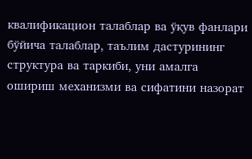квалификацион талаблар ва ўқув фанлари бўйича талаблар, таълим дастурининг структура ва таркиби, уни амалга ошириш механизми ва сифатини назорат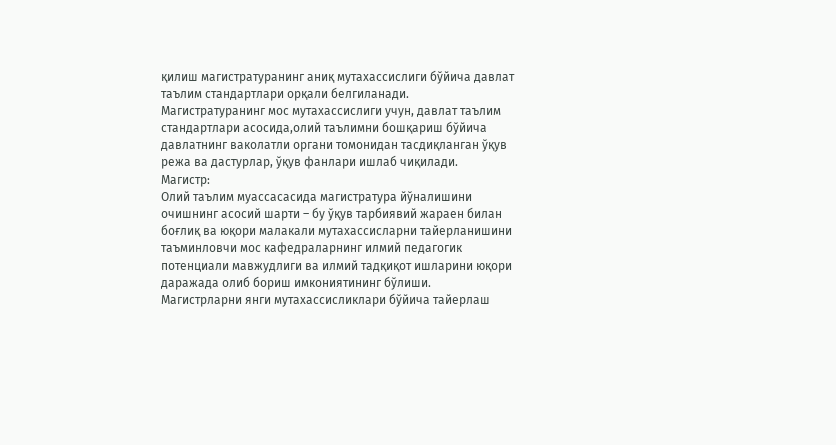қилиш магистратуранинг аниқ мутахассислиги бўйича давлат таълим стандартлари орқали белгиланади.
Магистратуранинг мос мутахассислиги учун, давлат таълим стандартлари асосида,олий таълимни бошқариш бўйича давлатнинг ваколатли органи томонидан тасдиқланган ўқув режа ва дастурлар, ўқув фанлари ишлаб чиқилади.
Магистр:
Олий таълим муассасасида магистратура йўналишини очишнинг асосий шарти – бу ўқув тарбиявий жараен билан боғлиқ ва юқори малакали мутахассисларни тайерланишини таъминловчи мос кафедраларнинг илмий педагогик потенциали мавжудлиги ва илмий тадқиқот ишларини юқори даражада олиб бориш имкониятининг бўлиши.
Магистрларни янги мутахассисликлари бўйича тайерлаш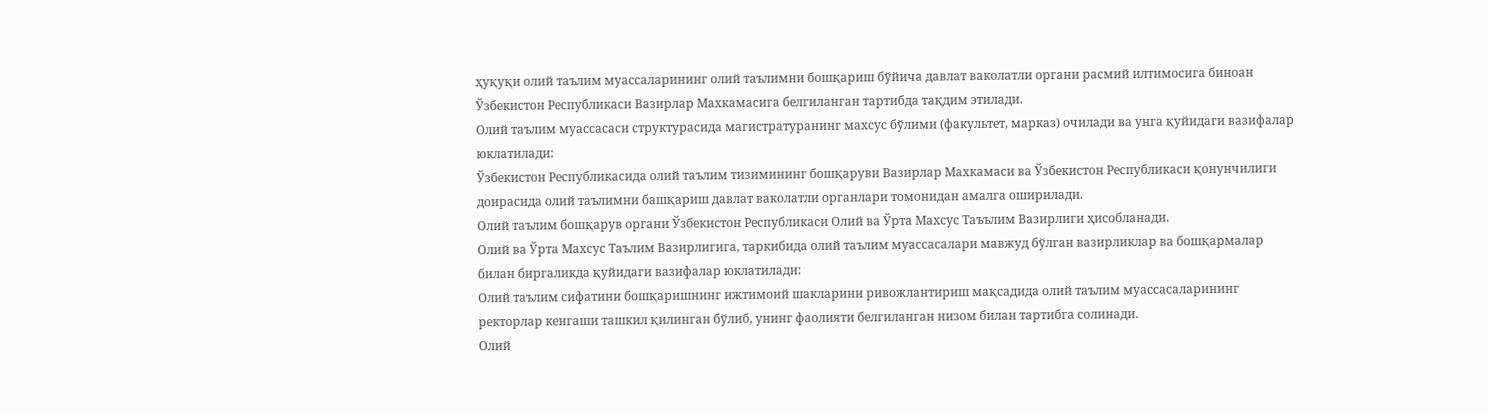ҳуқуқи олий таълим муассаларининг олий таълимни бошқариш бўйича давлат ваколатли органи расмий илтимосига биноан Ўзбекистон Республикаси Вазирлар Махкамасига белгиланган тартибда тақдим этилади.
Олий таълим муассасаси структурасида магистратуранинг махсус бўлими (факультет, марказ) очилади ва унга қуйидаги вазифалар юклатилади:
Ўзбекистон Республикасида олий таълим тизимининг бошқаруви Вазирлар Махкамаси ва Ўзбекистон Республикаси қонунчилиги доирасида олий таълимни башқариш давлат ваколатли органлари томонидан амалга оширилади.
Олий таълим бошқарув органи Ўзбекистон Республикаси Олий ва Ўрта Махсус Таъълим Вазирлиги ҳисобланади.
Олий ва Ўрта Махсус Таълим Вазирлигига, таркибида олий таълим муассасалари мавжуд бўлган вазирликлар ва бошқармалар билан биргаликда қуйидаги вазифалар юклатилади:
Олий таълим сифатини бошқаришнинг ижтимоий шакларини ривожлантириш мақсадида олий таълим муассасаларининг ректорлар кенгаши ташкил қилинган бўлиб, унинг фаолияти белгиланган низом билан тартибга солинади.
Олий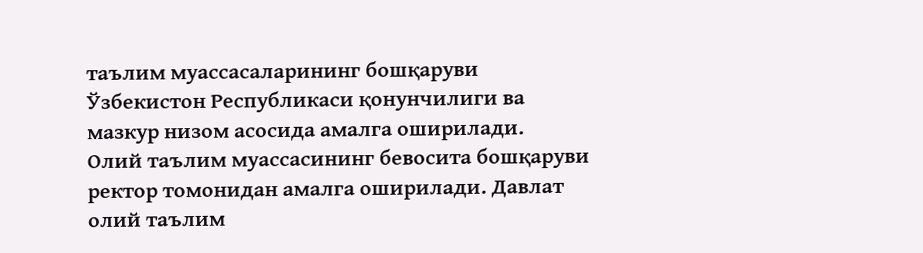таълим муассасаларининг бошқаруви Ўзбекистон Республикаси қонунчилиги ва мазкур низом асосида амалга оширилади.
Олий таълим муассасининг бевосита бошқаруви ректор томонидан амалга оширилади. Давлат олий таълим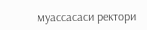муассасаси ректори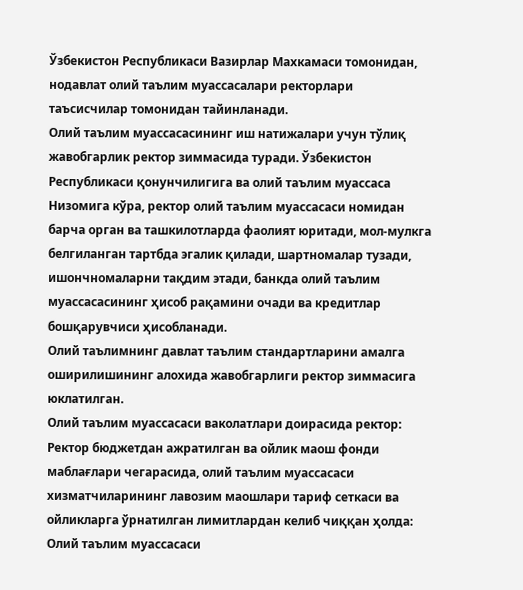Ўзбекистон Республикаси Вазирлар Махкамаси томонидан, нодавлат олий таълим муассасалари ректорлари таъсисчилар томонидан тайинланади.
Олий таълим муассасасининг иш натижалари учун тўлиқ жавобгарлик ректор зиммасида туради. Ўзбекистон Республикаси қонунчилигига ва олий таълим муассаса Низомига кўра, ректор олий таълим муассасаси номидан барча орган ва ташкилотларда фаолият юритади, мол-мулкга белгиланган тартбда эгалик қилади, шартномалар тузади, ишончномаларни тақдим этади, банкда олий таълим муассасасининг ҳисоб рақамини очади ва кредитлар бошқарувчиси ҳисобланади.
Олий таълимнинг давлат таълим стандартларини амалга оширилишининг алохида жавобгарлиги ректор зиммасига юклатилган.
Олий таълим муассасаси ваколатлари доирасида ректор:
Ректор бюджетдан ажратилган ва ойлик маош фонди маблағлари чегарасида, олий таълим муассасаси хизматчиларининг лавозим маошлари тариф сеткаси ва ойликларга ўрнатилган лимитлардан келиб чиққан ҳолда:
Олий таълим муассасаси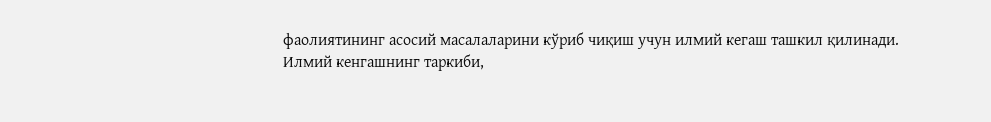фаолиятининг асосий масалаларини кўриб чиқиш учун илмий кегаш ташкил қилинади.
Илмий кенгашнинг таркиби,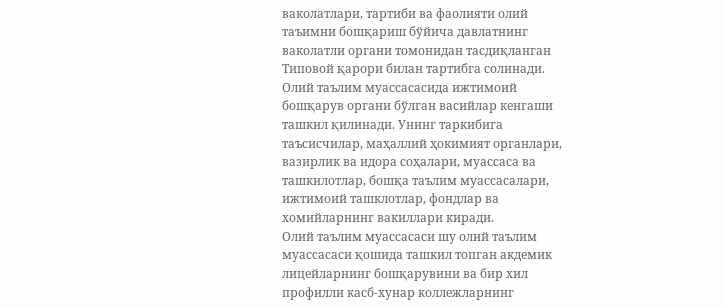ваколатлари, тартиби ва фаолияти олий таъимни бошқариш бўйича давлатнинг ваколатли органи томонидан тасдиқланган Типовой қарори билан тартибга солинади.
Олий таълим муассасасида ижтимоий бошқарув органи бўлган васийлар кенгаши ташкил қилинади. Унинг таркибига таъсисчилар, маҳаллий ҳокимият органлари, вазирлик ва идора соҳалари, муассаса ва ташкилотлар, бошқа таълим муассасалари, ижтимоий ташклотлар, фондлар ва хомийларнинг вакиллари киради.
Олий таълим муассасаси шу олий таълим муассасаси қошида ташкил топган акдемик лицейларнинг бошқарувини ва бир хил профилли касб-хунар коллежларнинг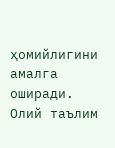ҳомийлигини амалга оширади.
Олий таълим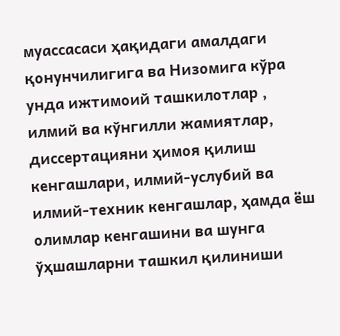муассасаси ҳақидаги амалдаги қонунчилигига ва Низомига кўра унда ижтимоий ташкилотлар , илмий ва кўнгилли жамиятлар, диссертацияни ҳимоя қилиш кенгашлари, илмий-услубий ва илмий-техник кенгашлар, ҳамда ёш олимлар кенгашини ва шунга ўҳшашларни ташкил қилиниши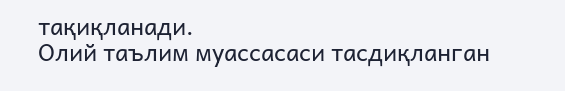тақиқланади.
Олий таълим муассасаси тасдиқланган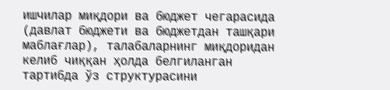ишчилар миқдори ва бюджет чегарасида (давлат бюджети ва бюджетдан ташқари маблағлар), талабаларнинг миқдоридан келиб чиққан ҳолда белгиланган тартибда ўз структурасини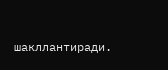шакллантиради.